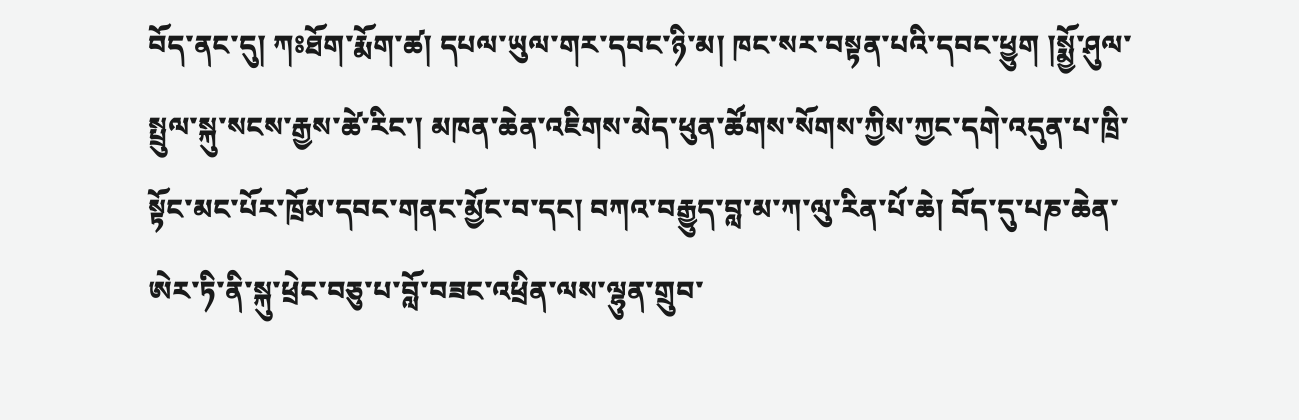བོད་ནང་དུ། ཀཿཐོག་རྨོག་ཚ། དཔལ་ཡུལ་གར་དབང་ཉི་མ། ཁང་སར་བསྟན་པའི་དབང་ཕྱུག །སྨྱོ་ཤུལ་སྤྲུལ་སྐུ་སངས་རྒྱས་ཚེ་རིང་། མཁན་ཆེན་འཇིགས་མེད་ཕུན་ཚོགས་སོགས་ཀྱིས་ཀྱང་དགེ་འདུན་པ་ཁྲི་སྟོང་མང་པོར་ཁྲོམ་དབང་གནང་མྱོང་བ་དང། བཀའ་བརྒྱུད་བླ་མ་ཀ་ལུ་རིན་པོ་ཆེ། བོད་དུ་པཎ་ཆེན་ཨེར་ཏི་ནི་སྐུ་ཕྲེང་བཅུ་པ་བློ་བཟང་འཕྲིན་ལས་ལྷུན་གྲུབ་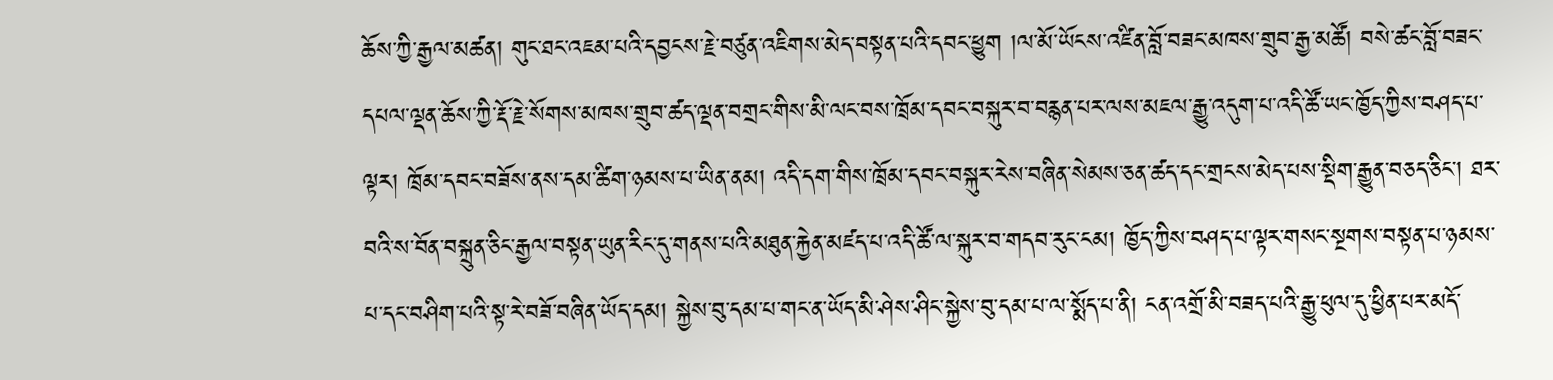ཆོས་ཀྱི་རྒྱལ་མཚན། གུང་ཐང་འཇམ་པའི་དབྱངས་རྗེ་བཙུན་འཇིགས་མེད་བསྟན་པའི་དབང་ཕྱུག །ལ་མོ་ཡོངས་འཛིན་བློ་བཟང་མཁས་གྲུབ་རྒྱ་མཚོ། བསེ་ཚང་བློ་བཟང་དཔལ་ལྡན་ཆོས་ཀྱི་རྡོ་རྗེ་སོགས་མཁས་གྲུབ་ཚད་ལྡན་བགྲང་གིས་མི་ལང་བས་ཁྲོམ་དབང་བསྐུར་བ་བརྙན་པར་ལས་མཇལ་རྒྱུ་འདུག་པ་འདི་ཚོ་ཡང་ཁྱོད་ཀྱིས་བཤད་པ་ལྟར། ཁྲོམ་དབང་བཟོས་ནས་དམ་ཚིག་ཉམས་པ་ཡིན་ནམ། འདི་དག་གིས་ཁྲོམ་དབང་བསྐུར་རེས་བཞིན་སེམས་ཅན་ཚད་དང་གྲངས་མེད་པས་སྡིག་རྒྱུན་བཅད་ཅིང་། ཐར་བའི་ས་བོན་བསྐྲུན་ཅིང་རྒྱལ་བསྟན་ཡུན་རིང་དུ་གནས་པའི་མཐུན་རྐྱེན་མཛད་པ་འདི་ཚོ་ལ་སྐུར་བ་གདབ་རུང་ངམ། ཁྱོད་ཀྱིས་བཤད་པ་ལྟར་གསང་སྔགས་བསྟན་པ་ཉམས་པ་དང་བཤིག་པའི་སྟ་རེ་བཟོ་བཞིན་ཡོད་དམ། སྐྱེས་བུ་དམ་པ་གང་ན་ཡོད་མི་ཤེས་ཤིང་སྐྱེས་བུ་དམ་པ་ལ་སྨོད་པ་ནི། ངན་འགྲོ་མི་བཟད་པའི་རྒྱུ་ཕུལ་དུ་ཕྱིན་པར་མདོ་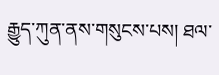རྒྱུད་ཀུན་ནས་གསུངས་པས། ཐལ་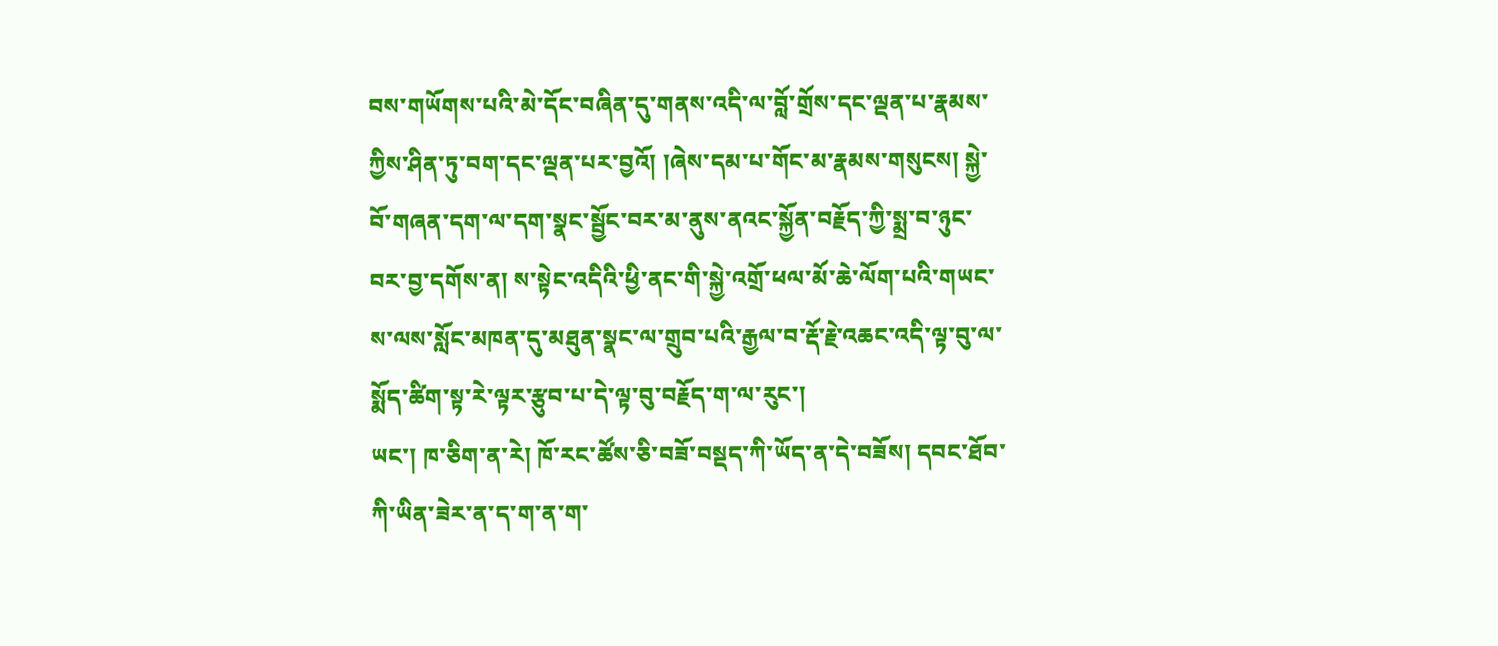བས་གཡོགས་པའི་མེ་དོང་བཞིན་དུ་གནས་འདི་ལ་བློ་གྲོས་དང་ལྡན་པ་རྣམས་ཀྱིས་ཤིན་ཏུ་བག་དང་ལྡན་པར་བྱའོ། །ཞེས་དམ་པ་གོང་མ་རྣམས་གསུངས། སྐྱེ་བོ་གཞན་དག་ལ་དག་སྣང་སྦྱོང་བར་མ་ནུས་ནའང་སྐྱོན་བརྗོད་ཀྱི་སྨྲ་བ་ཉུང་བར་བྱ་དགོས་ན། ས་སྟེང་འདིའི་ཕྱི་ནང་གི་སྐྱེ་འགྲོ་ཕལ་མོ་ཆེ་ལོག་པའི་གཡང་ས་ལས་སློང་མཁན་དུ་མཐུན་སྣང་ལ་གྲུབ་པའི་རྒྱལ་བ་རྡོ་རྗེ་འཆང་འདི་ལྟ་བུ་ལ་སྨོད་ཚིག་སྟ་རེ་ལྟར་རྩུབ་པ་དེ་ལྟ་བུ་བརྗོད་ག་ལ་རུང་།
ཡང་། ཁ་ཅིག་ན་རེ། ཁོ་རང་ཚོས་ཅི་བཟོ་བསྡད་ཀི་ཡོད་ན་དེ་བཟོས། དབང་ཐོབ་ཀི་ཡིན་ཟེར་ན་ད་ག་ན་ག་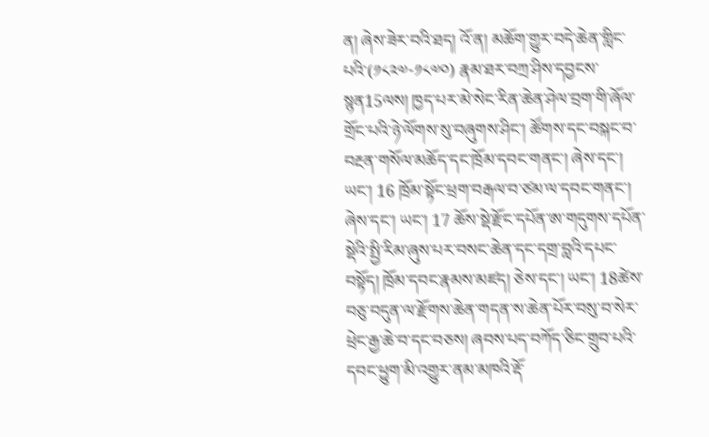ན། ཞེས་ཟེར་བའི་ཐད། འོ་ན། མཆོག་གྱུར་བདེ་ཆེན་གླིང་པའི་(༡༨༢༧-༡༨༧༠) རྣམ་ཐར་བཀྲ་ཤིས་དབྱངས་སྙན15ལས། ཁྱད་པར་མེ་སེང་རིན་ཆེན་ཤེལ་བྲག་གི་ཞོལ་གྲོང་པའི་ཉེ་ལོགས་སུ་བཞུགས་ཤིང་། ཚོགས་དང་བསྐང་བ་བརྔན་གསོལ་མཆོད་དང་ཁྲོམ་དབང་གནང་། ཞེས་དང་། ཡང་། 16 ཁྲོམ་སྟོང་ཕྲག་བརྒལ་བ་ཙམ་ལ་དབང་གནང་། ཞེས་དང་། ཡང་། 17 ཆོས་སྡེ་རྫོང་དཔོན་ཨ་གདུགས་དཔོན་སྡེའི་སྤྱི་རིམ་ཞུས་པར་བསང་ཆེན་དང་དགྲ་བླའི་དཔང་བསྟོད། ཁྲོམ་དབང་རྣམས་མཛད། ཅེས་དང་། ཡང་། 18ཚེས་བཅུ་བདུན་ལ་རྫོགས་ཆེན་གདན་ས་ཆེན་པོར་བསུ་བ་སེར་ཕྲེང་རྒྱ་ཆེ་བ་དང་བཅས། ཞབས་པད་བཀོད་ཅིང་གྲུབ་པའི་དབང་ཕྱུག་མི་འགྱུར་ནམ་མཁའི་རྡོ་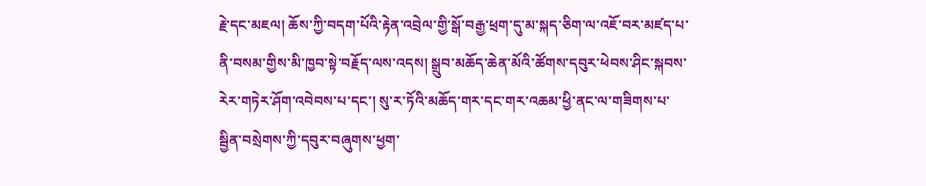རྗེ་དང་མཇལ། ཆོས་ཀྱི་བདག་པོའི་རྟེན་འབྲེལ་གྱི་སྒོ་བརྒྱ་ཕྲག་དུ་མ་སྐད་ཅིག་ལ་འཇོ་བར་མཛད་པ་ནི་བསམ་གྱིས་མི་ཁྱབ་སྟེ་བརྗོད་ལས་འདས། སྒྲུབ་མཆོད་ཆེན་མོའི་ཚོགས་དབུར་ཕེབས་ཤིང་སྐབས་རེར་གཏེར་ཤོག་འབེབས་པ་དང་། སུ་ར་ཏོའི་མཆོད་གར་དང་གར་འཆམ་ཕྱི་ནང་ལ་གཟིགས་པ་སྦྱིན་བསྲེགས་ཀྱི་དབུར་བཞུགས་ཕྱག་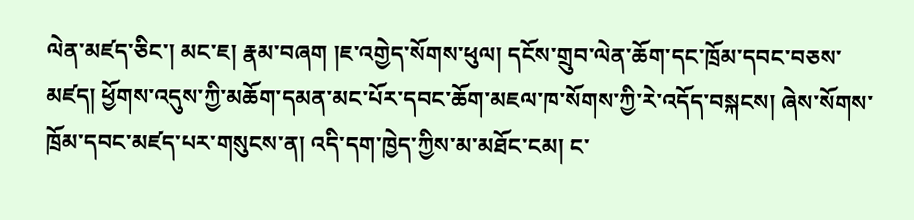ལེན་མཛད་ཅིང་། མང་ཇ། རྣམ་བཞག །ཇ་འགྱེད་སོགས་ཕུལ། དངོས་གྲུབ་ལེན་ཆོག་དང་ཁྲོམ་དབང་བཅས་མཛད། ཕྱོགས་འདུས་ཀྱི་མཆོག་དམན་མང་པོར་དབང་ཆོག་མཇལ་ཁ་སོགས་ཀྱི་རེ་འདོད་བསྐངས། ཞེས་སོགས་ཁྲོམ་དབང་མཛད་པར་གསུངས་ན། འདི་དག་ཁྱེད་ཀྱིས་མ་མཐོང་ངམ། ང་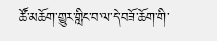ཚོ་མཆོག་གྱུར་གླིང་བ་ལ་དེ་བཟོ་ཆོག་གི་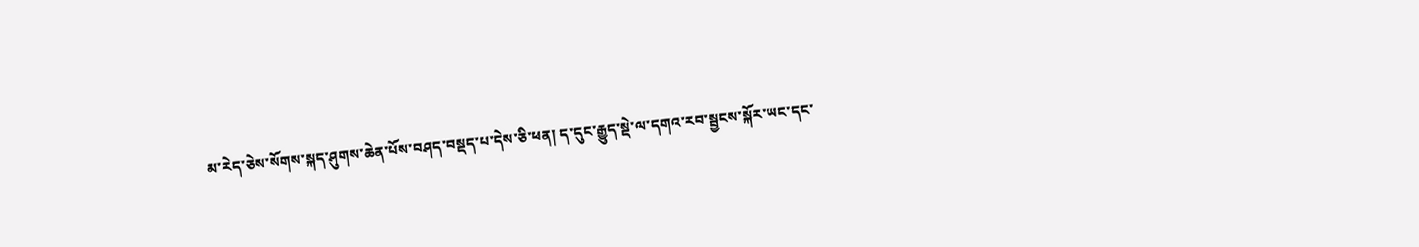མ་རེད་ཅེས་སོགས་སྐད་ཤུགས་ཆེན་པོས་བཤད་བསྡད་པ་དེས་ཅི་ཕན། ད་དུང་རྒྱུད་སྡེ་ལ་དགའ་རབ་སྦྱངས་སྐོར་ཡང་དང་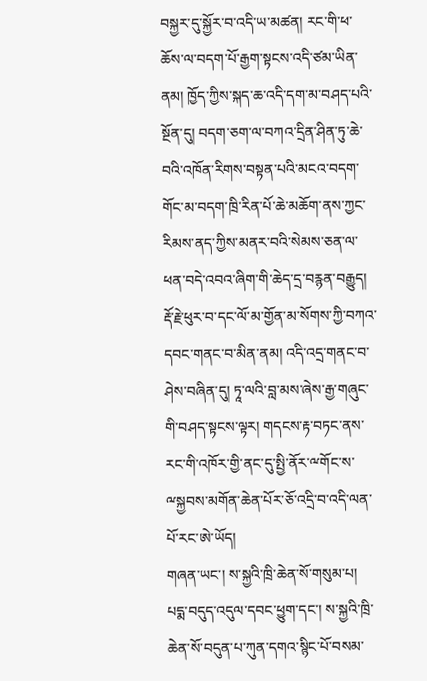བསྐྱར་དུ་སྐྱོར་བ་འདི་ཡ་མཚན། རང་གི་ཕ་ཆོས་ལ་བདག་པོ་རྒྱག་སྟངས་འདི་ཙམ་ཡིན་ནམ། ཁྱོད་ཀྱིས་སྐད་ཆ་འདི་དག་མ་བཤད་པའི་སྔོན་དུ། བདག་ཅག་ལ་བཀའ་དྲིན་ཤིན་ཏུ་ཆེ་བའི་འཁོན་རིགས་བསྟན་པའི་མངའ་བདག་གོང་མ་བདག་ཁྲི་རིན་པོ་ཆེ་མཆོག་ནས་ཀྱང་རིམས་ནད་ཀྱིས་མནར་བའི་སེམས་ཅན་ལ་ཕན་བདེ་འབའ་ཞིག་གི་ཆེད་དྲ་བརྙན་བརྒྱུད། རྡོ་རྗེ་ཕུར་བ་དང་ལོ་མ་གྱོན་མ་སོགས་ཀྱི་བཀའ་དབང་གནང་བ་མིན་ནམ། འདི་འདྲ་གནང་བ་ཤེས་བཞིན་དུ། ཏཱ་ལའི་བླ་མས་ཞེས་རྒྱ་གཞུང་གི་བཤད་སྟངས་ལྟར། གདངས་རྟ་བཏང་ནས་རང་གི་འཁོར་གྱི་ནང་དུ་སྤྱི་ནོར་ྋགོང་ས་ྋསྐྱབས་མགོན་ཆེན་པོར་ཅོ་འདྲི་བ་འདི་ལན་པོ་རང་ཨེ་ཡོད།
གཞན་ཡང་། ས་སྐྱའི་ཁྲི་ཆེན་སོ་གསུམ་པ། པདྨ་བདུད་འདུལ་དབང་ཕྱུག་དང་། ས་སྐྱའི་ཁྲི་ཆེན་སོ་བདུན་པ་ཀུན་དགའ་སྙིང་པོ་བསམ་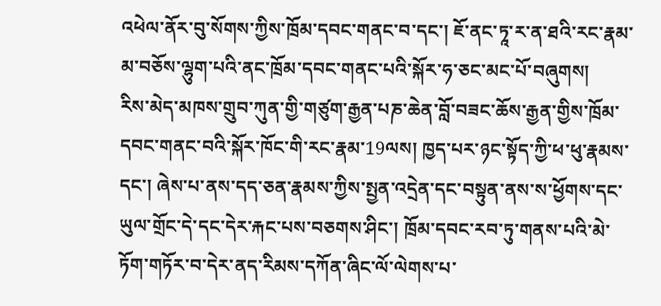འཕེལ་ནོར་བུ་སོགས་ཀྱིས་ཁྲོམ་དབང་གནང་བ་དང་། ཇོ་ནང་ཏཱ་ར་ན་ཐའི་རང་རྣམ་མ་བཅོས་ལྷུག་པའི་ནང་ཁྲོམ་དབང་གནང་པའི་སྐོར་ཧ་ཅང་མང་པོ་བཞུགས།
རིས་མེད་མཁས་གྲུབ་ཀུན་གྱི་གཙུག་རྒྱན་པཎ་ཆེན་བློ་བཟང་ཆོས་རྒྱན་གྱིས་ཁྲོམ་དབང་གནང་བའི་སྐོར་ཁོང་གི་རང་རྣམ་19ལས། ཁྱད་པར་ཉང་སྟོད་ཀྱི་ཕ་ཕུ་རྣམས་དང་། ཞེས་པ་ནས་དད་ཅན་རྣམས་ཀྱིས་སྤྱན་འདྲེན་དང་བསྟུན་ནས་ས་ཕྱོགས་དང་ཡུལ་གྲོང་དེ་དང་དེར་རྐང་པས་བཅགས་ཤིང་། ཁྲོམ་དབང་རབ་ཏུ་གནས་པའི་མེ་ཏོག་གཏོར་བ་དེར་ནད་རིམས་དཀོན་ཞིང་ལོ་ལེགས་པ་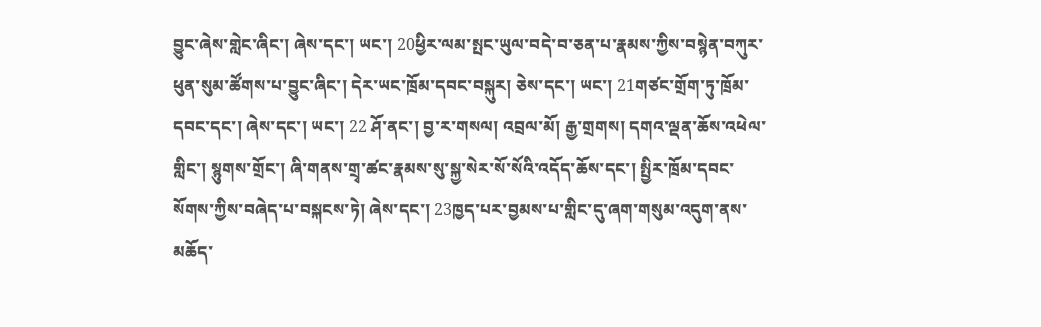བྱུང་ཞེས་གླེང་ཞིང་། ཞེས་དང་། ཡང་། 20ཕྱིར་ལམ་སྤང་ཡུལ་བདེ་བ་ཅན་པ་རྣམས་ཀྱིས་བསྙེན་བཀུར་ཕུན་སུམ་ཚོགས་པ་བྱུང་ཞིང་། དེར་ཡང་ཁྲོམ་དབང་བསྐུར། ཅེས་དང་། ཡང་། 21གཙང་གྲོག་ཏུ་ཁྲོམ་དབང་དང་། ཞེས་དང་། ཡང་། 22 ཤོ་ནང་། བྱ་ར་གསལ། འབྲལ་མོ། རྒྱ་གྲགས། དགའ་ལྡན་ཆོས་འཕེལ་གླིང་། སྙུགས་གྲོང་། ཞི་གནས་གྲྭ་ཚང་རྣམས་སུ་སྐྱ་སེར་སོ་སོའི་འདོད་ཆོས་དང་། སྤྱིར་ཁྲོམ་དབང་སོགས་ཀྱིས་བཞེད་པ་བསྐངས་ཏེ། ཞེས་དང་། 23ཁྱད་པར་བྱམས་པ་གླིང་དུ་ཞག་གསུམ་འདུག་ནས་མཆོད་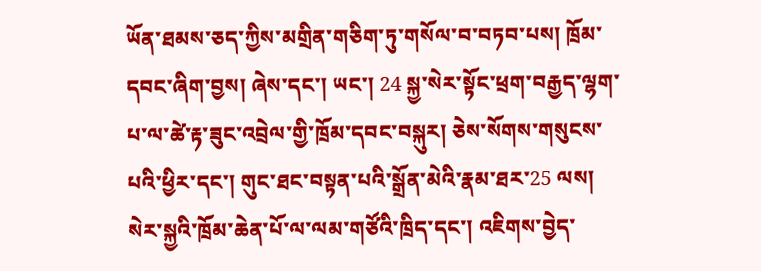ཡོན་ཐམས་ཅད་ཀྱིས་མགྲིན་གཅིག་ཏུ་གསོལ་བ་བཏབ་པས། ཁྲོམ་དབང་ཞིག་བྱས། ཞེས་དང་། ཡང་། 24 སྐྱ་སེར་སྟོང་ཕྲག་བརྒྱད་ལྷག་པ་ལ་ཚེ་རྟ་ཟུང་འབྲེལ་གྱི་ཁྲོམ་དབང་བསྐུར། ཅེས་སོགས་གསུངས་པའི་ཕྱིར་དང་། གུང་ཐང་བསྟན་པའི་སྒྲོན་མེའི་རྣམ་ཐར་25 ལས། སེར་སྐྱའི་ཁྲོམ་ཆེན་པོ་ལ་ལམ་གཙོའི་ཁྲིད་དང་། འཇིགས་བྱེད་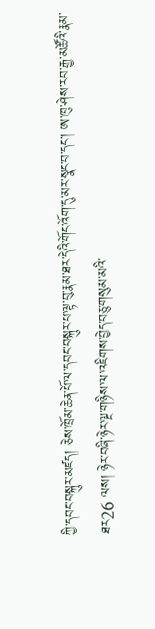ཀྱི་དབང་བསྐུར་མཛད། ཅེས་ཁྲོམ་ཆེན་པོ་ལ་དབང་བསྐུར་པ་ལྟ་བུ་རྣམ་ཐར་དེའི་གོང་འོག་དུ་མར་སྣང་བ་དང་། ཨ་ཁུ་ཤེས་རབ་རྒྱ་མཚོའི་རྣམ་ཐར26 ལས། ཉེར་བཞི་ཉེར་ལྔ་གཉིས་ལ་འཇིགས་བྱེད་བཅུ་གསུམ་མའི་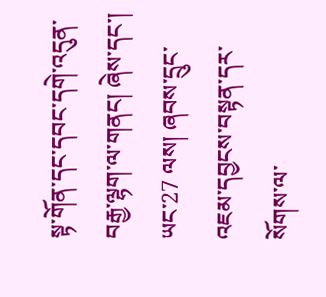སྟ་གོན་དང་དབང་དགེ་འདུན་བརྒྱ་ལྷག་ལ་གནང། ཞེས་དང་། ཡང་27 ལས། ཞབས་དྲུང་འཇམ་དབྱངས་བསྟན་དར་སོགས་ལ་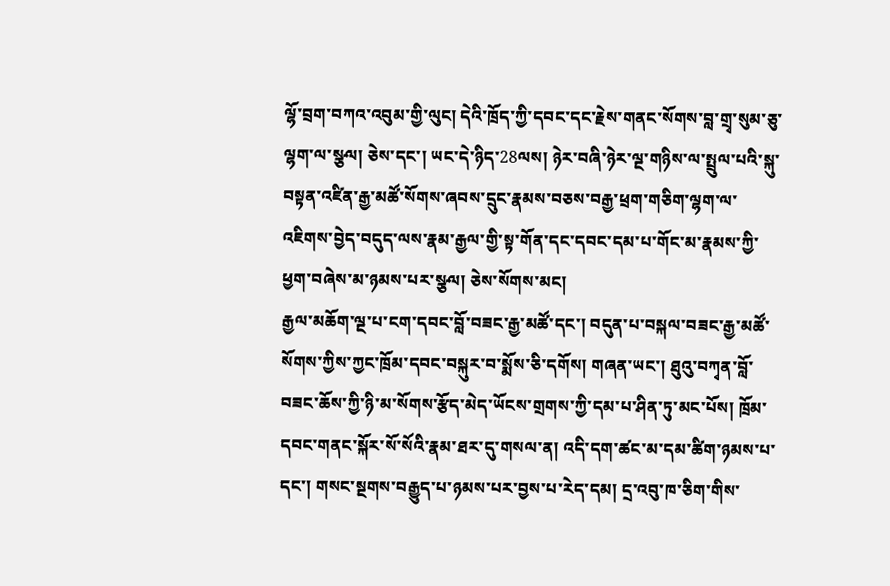ལྷོ་བྲག་བཀའ་འབུམ་གྱི་ལུང། དེའི་ཁྲོད་ཀྱི་དབང་དང་རྗེས་གནང་སོགས་བླ་གྲྭ་སུམ་ཅུ་ལྷག་ལ་སྩལ། ཅེས་དང་། ཡང་དེ་ཉིད་28ལས། ཉེར་བཞི་ཉེར་ལྔ་གཉིས་ལ་སྤྲུལ་པའི་སྐུ་བསྟན་འཛིན་རྒྱ་མཚོ་སོགས་ཞབས་དྲུང་རྣམས་བཅས་བརྒྱ་ཕྲག་གཅིག་ལྷག་ལ་འཇིགས་བྱེད་བདུད་ལས་རྣམ་རྒྱལ་གྱི་སྟ་གོན་དང་དབང་དམ་པ་གོང་མ་རྣམས་ཀྱི་ཕྱག་བཞེས་མ་ཉམས་པར་སྩལ། ཅེས་སོགས་མང།
རྒྱལ་མཆོག་ལྔ་པ་ངག་དབང་བློ་བཟང་རྒྱ་མཚོ་དང་། བདུན་པ་བསྐལ་བཟང་རྒྱ་མཚོ་སོགས་ཀྱིས་ཀྱང་ཁྲོམ་དབང་བསྐུར་བ་སྨོས་ཅི་དགོས། གཞན་ཡང་། ཐུའུ་བཀྭན་བློ་བཟང་ཆོས་ཀྱི་ཉི་མ་སོགས་རྩོད་མེད་ཡོངས་གྲགས་ཀྱི་དམ་པ་ཤིན་ཏུ་མང་པོས། ཁྲོམ་དབང་གནང་སྐོར་སོ་སོའི་རྣམ་ཐར་དུ་གསལ་ན། འདི་དག་ཚང་མ་དམ་ཚིག་ཉམས་པ་དང་། གསང་སྔགས་བརྒྱུད་པ་ཉམས་པར་བྱས་པ་རེད་དམ། དྲ་འབུ་ཁ་ཅིག་གིས་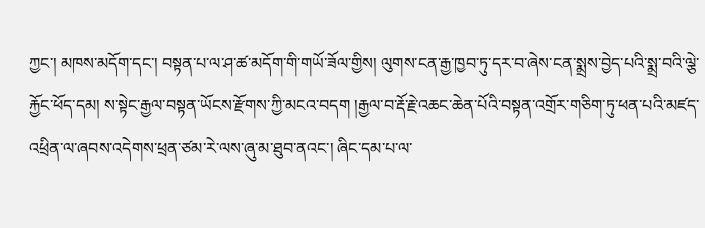ཀྱང་། མཁས་མདོག་དང་། བསྟན་པ་ལ་ཤ་ཚ་མདོག་གི་གཡོ་ཟོལ་གྱིས། ལུགས་ངན་རྒྱ་ཁྱབ་ཏུ་དར་བ་ཞེས་ངན་སྨྲས་བྱེད་པའི་སྨྲ་བའི་ལྕེ་རྐྱོང་ཕོད་དམ། ས་སྟེང་རྒྱལ་བསྟན་ཡོངས་རྫོགས་ཀྱི་མངའ་བདག །རྒྱལ་བ་རྡོ་རྗེ་འཆང་ཆེན་པོའི་བསྟན་འགྲོར་གཅིག་ཏུ་ཕན་པའི་མཛད་འཕྲིན་ལ་ཞབས་འདེགས་ཕྲན་ཙམ་རེ་ལས་ཞུ་མ་ཐུབ་ནའང་། ཞིང་དམ་པ་ལ་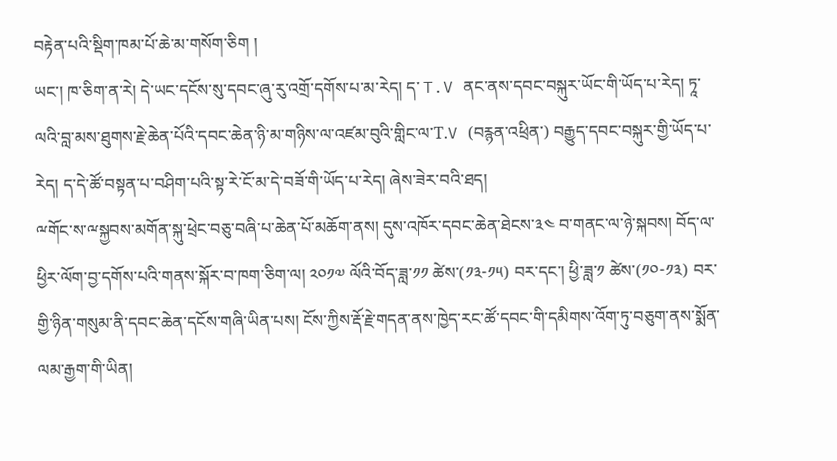བརྟེན་པའི་སྡིག་ཁམ་པོ་ཆེ་མ་གསོག་ཅིག །
ཡང་། ཁ་ཅིག་ན་རེ། དེ་ཡང་དངོས་སུ་དབང་ཞུ་རུ་འགྲོ་དགོས་པ་མ་རེད། ད་ T.V ནང་ནས་དབང་བསྐུར་ཡོང་གི་ཡོད་པ་རེད། ཏཱ་ལའི་བླ་མས་ཐུགས་རྗེ་ཆེན་པོའི་དབང་ཆེན་ཉི་མ་གཉིས་ལ་འཛམ་བུའི་གླིང་ལ་T.V (བརྙན་འཕྲིན་) བརྒྱུད་དབང་བསྐུར་གྱི་ཡོད་པ་རེད། ད་དེ་ཚོ་བསྟན་པ་བཤིག་པའི་སྟ་རེ་ངོ་མ་དེ་བཟོ་གི་ཡོད་པ་རེད། ཞེས་ཟེར་བའི་ཐད།
ྋགོང་ས་ྋསྐྱབས་མགོན་སྐུ་ཕྲེང་བཅུ་བཞི་པ་ཆེན་པོ་མཆོག་ནས། དུས་འཁོར་དབང་ཆེན་ཐེངས་༣༤ བ་གནང་ལ་ཉེ་སྐབས། བོད་ལ་ཕྱིར་ལོག་བྱ་དགོས་པའི་གནས་སྐོར་བ་ཁག་ཅིག་ལ། ༢༠༡༧ ལོའི་བོད་ཟླ་༡༡ ཚེས་(༡༣-༡༥) བར་དང་། ཕྱི་ཟླ་༡ ཚེས་(༡༠-༡༣) བར་གྱི་ཉིན་གསུམ་ནི་དབང་ཆེན་དངོས་གཞི་ཡིན་པས། ངོས་ཀྱིས་རྡོ་རྗེ་གདན་ནས་ཁྱེད་རང་ཚོ་དབང་གི་དམིགས་འོག་ཏུ་བཅུག་ནས་སྨོན་ལམ་རྒྱག་གི་ཡིན།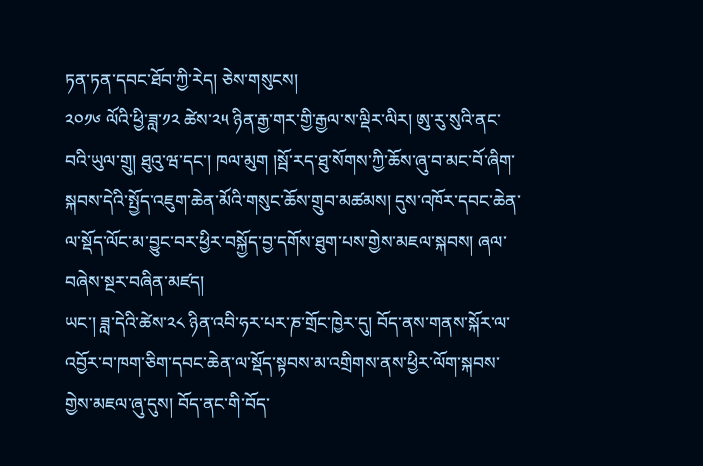ཏན་ཏན་དབང་ཐོབ་ཀྱི་རེད། ཅེས་གསུངས།
༢༠༡༦ ལོའི་ཕྱི་ཟླ་༡༢ ཚེས་༢༥ ཉིན་རྒྱ་གར་གྱི་རྒྱལ་ས་ལྡིར་ལིར། ཨུ་རུ་སུའི་ནང་བའི་ཡུལ་གྲུ། ཐུའུ་ཝ་དང་། ཁལ་མུག །སྦོ་རད་ཐུ་སོགས་ཀྱི་ཆོས་ཞུ་བ་མང་བོ་ཞིག་སྐབས་དེའི་སྤྱོད་འཇུག་ཆེན་མོའི་གསུང་ཆོས་གྲུབ་མཚམས། དུས་འཁོར་དབང་ཆེན་ལ་སྡོད་ལོང་མ་བྱུང་བར་ཕྱིར་བསྐྱོད་བྱ་དགོས་ཐུག་པས་གྱེས་མཇལ་སྐབས། ཞལ་བཞེས་སྔར་བཞིན་མཛད།
ཡང་། ཟླ་དེའི་ཚེས་༢༨ ཉིན་འབི་ཧར་པར་ཎ་གྲོང་ཁྱེར་དུ། བོད་ནས་གནས་སྐོར་ལ་འབྱོར་བ་ཁག་ཅིག་དབང་ཆེན་ལ་སྡོད་སྟབས་མ་འགྲིགས་ནས་ཕྱིར་ལོག་སྐབས་གྱེས་མཇལ་ཞུ་དུས། བོད་ནང་གི་བོད་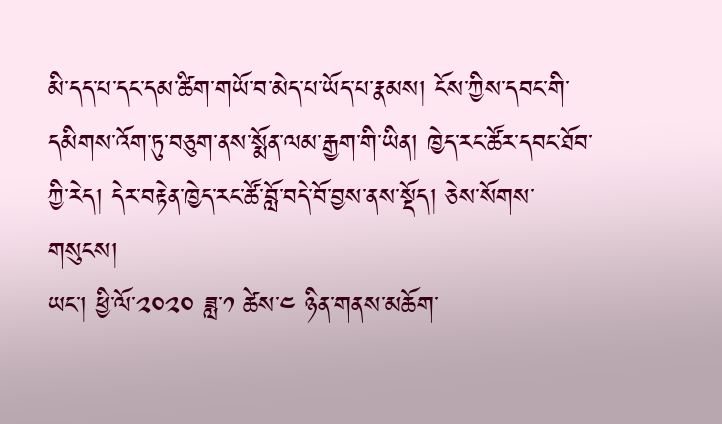མི་དད་པ་དང་དམ་ཚིག་གཡོ་བ་མེད་པ་ཡོད་པ་རྣམས། ངོས་ཀྱིས་དབང་གི་དམིགས་འོག་ཏུ་བཅུག་ནས་སྨོན་ལམ་རྒྱག་གི་ཡིན། ཁྱེད་རང་ཚོར་དབང་ཐོབ་ཀྱི་རེད། དེར་བརྟེན་ཁྱེད་རང་ཚོ་བློ་བདེ་བོ་བྱས་ནས་སྡོད། ཅེས་སོགས་གསུངས།
ཡང་། ཕྱི་ལོ་༢༠༢༠ ཟླ་༡ ཚེས་༤ ཉིན་གནས་མཆོག་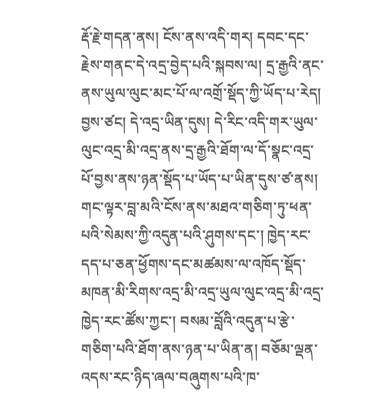རྡོ་རྗེ་གདན་ནས། ངོས་ནས་འདི་གར། དབང་དང་རྗེས་གནང་དེ་འདྲ་བྱེད་པའི་སྐབས་ལ། དྲ་རྒྱའི་ནང་ནས་ཡུལ་ལུང་མང་པོ་ལ་འགྲོ་སྡོད་ཀྱི་ཡོད་པ་རེད། བྱས་ཙང། དེ་འདྲ་ཡིན་དུས། དེ་རིང་འདི་གར་ཡུལ་ལུང་འདྲ་མི་འདྲ་ནས་དྲ་རྒྱའི་ཐོག་ལ་དོ་སྣང་འདྲ་པོ་བྱས་ནས་ཉན་སྡོད་པ་ཡོད་པ་ཡིན་དུས་ཙ་ནས། གང་ལྟར་བླ་མའི་ངོས་ནས་མཐའ་གཅིག་ཏུ་ཕན་པའི་སེམས་ཀྱི་འདུན་པའི་ཤུགས་དང་། ཁྱེད་རང་དད་པ་ཅན་ཕྱོགས་དང་མཚམས་ལ་འཁོད་སྡོད་མཁན་མི་རིགས་འདྲ་མི་འདྲ་ཡུལ་ལུང་འདྲ་མི་འདྲ་ཁྱེད་རང་ཚོས་ཀྱང་། བསམ་བློའི་འདུན་པ་རྩེ་གཅིག་པའི་ཐོག་ནས་ཉན་པ་ཡིན་ན། བཅོམ་ལྡན་འདས་རང་ཉིད་ཞལ་བཞུགས་པའི་ཁ་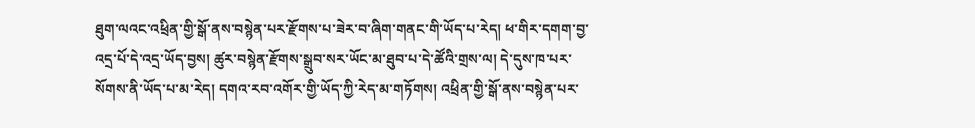ཐུག་ལའང་འཕྲིན་གྱི་སྒོ་ནས་བསྙེན་པར་རྫོགས་པ་ཟེར་བ་ཞིག་གནང་གི་ཡོད་པ་རེད། ཕ་གིར་དགག་བྱ་འདྲ་པོ་དེ་འདྲ་ཡོད་བྱས། ཚུར་བསྙེན་རྫོགས་སྒྲུབ་སར་ཡོང་མ་ཐུབ་པ་དེ་ཚོའི་གྲས་ལ། དེ་དུས་ཁ་པར་སོགས་ནི་ཡོད་པ་མ་རེད། དགའ་རབ་འགོར་གྱི་ཡོད་ཀྱི་རེད་མ་གཏོགས། འཕྲིན་གྱི་སྒོ་ནས་བསྙེན་པར་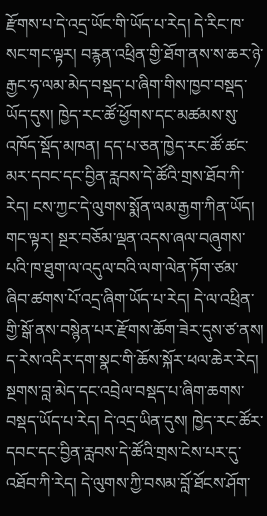རྫོགས་པ་དེ་འདྲ་ཡོང་གི་ཡོད་པ་རེད། དེ་རིང་ཁ་སང་གང་ལྟར། བརྙན་འཕྲིན་གྱི་ཐོག་ནས་ས་ཆར་ཉེ་རྒྱང་ཧ་ལམ་མེད་བསྡད་པ་ཞིག་གིས་ཁྱབ་བསྡད་ཡོད་དུས། ཁྱེད་རང་ཚོ་ཕྱོགས་དང་མཚམས་སུ་འཁོད་སྡོད་མཁན། དད་པ་ཅན་ཁྱེད་རང་ཚོ་ཚང་མར་དབང་དང་བྱིན་རླབས་དེ་ཚོའི་གྲས་ཐོབ་ཀི་རེད། ངས་ཀྱང་དེ་ལུགས་སྨོན་ལམ་རྒྱག་ཀིན་ཡོད། གང་ལྟར། སྔར་བཅོམ་ལྡན་འདས་ཞལ་བཞུགས་པའི་ཁ་ཐུག་ལ་འདུལ་བའི་ལག་ལེན་ཏོག་ཙམ་ཞིབ་ཚགས་པོ་འདྲ་ཞིག་ཡོད་པ་རེད། དེ་ལ་འཕྲིན་གྱི་སྒོ་ནས་བསྙེན་པར་རྫོགས་ཆོག་ཟེར་དུས་ཙ་ནས། ད་རེས་འདིར་དག་སྣང་གི་ཆོས་སྐོར་ཕལ་ཆེར་རེད། སྔགས་བླ་མེད་དང་འབྲེལ་བསྡད་པ་ཞིག་ཆགས་བསྡད་ཡོད་པ་རེད། དེ་འདྲ་ཡིན་དུས། ཁྱེད་རང་ཚོར་དབང་དང་བྱིན་རླབས་དེ་ཚོའི་གྲས་ངེས་པར་དུ་འཐོབ་ཀི་རེད། དེ་ལུགས་ཀྱི་བསམ་བློ་ཐོངས་ཤོག་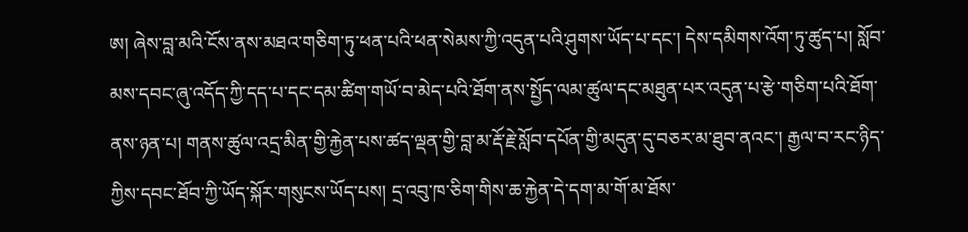ཨ། ཞེས་བླ་མའི་ངོས་ནས་མཐའ་གཅིག་ཏུ་ཕན་པའི་ཕན་སེམས་ཀྱི་འདུན་པའི་ཤུགས་ཡོད་པ་དང་། དེས་དམིགས་འོག་ཏུ་ཚུད་པ། སློབ་མས་དབང་ཞུ་འདོད་ཀྱི་དད་པ་དང་དམ་ཚིག་གཡོ་བ་མེད་པའི་ཐོག་ནས་སྤྱོད་ལམ་ཚུལ་དང་མཐུན་པར་འདུན་པ་རྩེ་གཅིག་པའི་ཐོག་ནས་ཉན་པ། གནས་ཚུལ་འདྲ་མིན་གྱི་རྐྱེན་པས་ཚད་ལྡན་གྱི་བླ་མ་རྡོ་རྗེ་སློབ་དཔོན་གྱི་མདུན་དུ་བཅར་མ་ཐུབ་ནའང་། རྒྱལ་བ་རང་ཉིད་ཀྱིས་དབང་ཐོབ་ཀྱི་ཡོད་སྐོར་གསུངས་ཡོད་པས། དྲ་འབུ་ཁ་ཅིག་གིས་ཆ་རྐྱེན་དེ་དག་མ་གོ་མ་ཐོས་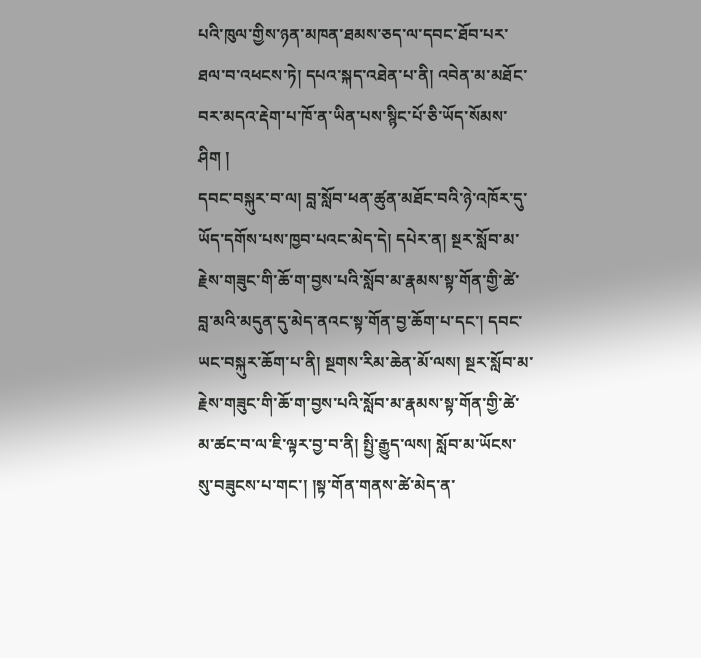པའི་ཁུལ་གྱིས་ཉན་མཁན་ཐམས་ཅད་ལ་དབང་ཐོབ་པར་ཐལ་བ་འཕངས་ཏེ། དཔའ་སྐད་འཐེན་པ་ནི། འབེན་མ་མཐོང་བར་མདའ་རྡེག་པ་ཁོ་ན་ཡིན་པས་སྙིང་པོ་ཅི་ཡོད་སོམས་ཤིག །
དབང་བསྐུར་བ་ལ། བླ་སློབ་ཕན་ཚུན་མཐོང་བའི་ཉེ་འཁོར་དུ་ཡོད་དགོས་པས་ཁྱབ་པའང་མེད་དེ། དཔེར་ན། སྔར་སློབ་མ་རྗེས་གཟུང་གི་ཆོ་ག་བྱས་པའི་སློབ་མ་རྣམས་སྟ་གོན་གྱི་ཚེ་བླ་མའི་མདུན་དུ་མེད་ནའང་སྟ་གོན་བྱ་ཆོག་པ་དང་། དབང་ཡང་བསྐུར་ཆོག་པ་ནི། སྔགས་རིམ་ཆེན་མོ་ལས། སྔར་སློབ་མ་རྗེས་གཟུང་གི་ཆོ་ག་བྱས་པའི་སློབ་མ་རྣམས་སྟ་གོན་གྱི་ཚེ་མ་ཚང་བ་ལ་ཇི་ལྟར་བྱ་བ་ནི། སྤྱི་རྒྱུད་ལས། སློབ་མ་ཡོངས་སུ་བཟུངས་པ་གང་། །སྟ་གོན་གནས་ཚེ་མེད་ན་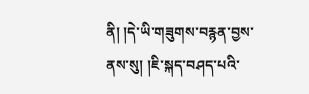ནི། །དེ་ཡི་གཟུགས་བརྙན་བྱས་ནས་སུ། །ཇི་སྐད་བཤད་པའི་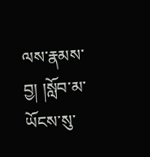ལས་རྣམས་བྱ། །སློབ་མ་ཡོངས་སུ་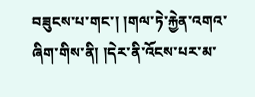བཟུངས་པ་གང་། །གལ་ཏེ་རྐྱེན་འགའ་ཞིག་གིས་ནི། །དེར་ནི་འོངས་པར་མ་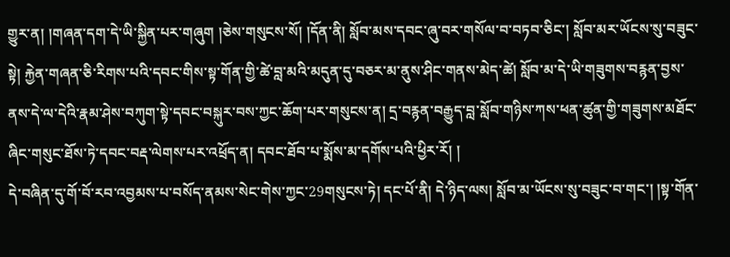གྱུར་ན། །གཞན་དག་དེ་ཡི་སྐྱིན་པར་གཞུག །ཅེས་གསུངས་སོ། །དོན་ནི། སློབ་མས་དབང་ཞུ་བར་གསོལ་བ་བཏབ་ཅིང་། སློབ་མར་ཡོངས་སུ་བཟུང་སྟེ། རྐྱེན་གཞན་ཅི་རིགས་པའི་དབང་གིས་སྟ་གོན་གྱི་ཚེ་བླ་མའི་མདུན་དུ་བཅར་མ་ནུས་ཤིང་གནས་མེད་ཚེ། སློབ་མ་དེ་ཡི་གཟུགས་བརྙན་བྱས་ནས་དེ་ལ་དེའི་རྣམ་ཤེས་བཀུག་སྟེ་དབང་བསྐུར་བས་ཀྱང་ཆོག་པར་གསུངས་ན། དྲ་བརྙན་བརྒྱུད་བླ་སློབ་གཉིས་ཀས་ཕན་ཚུན་གྱི་གཟུགས་མཐོང་ཞིང་གསུང་ཐོས་ཏེ་དབང་བརྡ་ལེགས་པར་འཕྲོད་ན། དབང་ཐོབ་པ་སྨོས་མ་དགོས་པའི་ཕྱིར་རོ། །
དེ་བཞིན་དུ་གོ་བོ་རབ་འབྱམས་པ་བསོད་ནམས་སེང་གེས་ཀྱང་29གསུངས་ཏེ། དང་པོ་ནི། དེ་ཉིད་ལས། སློབ་མ་ཡོངས་སུ་བཟུང་བ་གང་། །སྟ་གོན་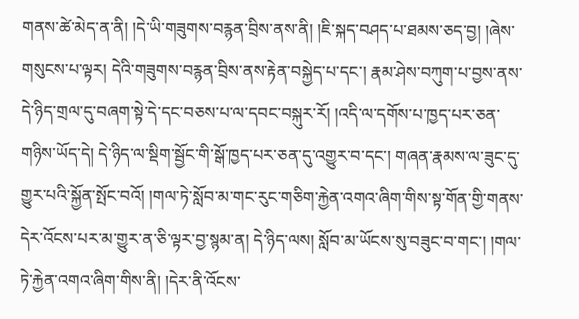གནས་ཚེ་མེད་ན་ནི། །དེ་ཡི་གཟུགས་བརྙན་བྲིས་ནས་ནི། །ཇི་སྐད་བཤད་པ་ཐམས་ཅད་བྱ། །ཞེས་གསུངས་པ་ལྟར། དེའི་གཟུགས་བརྙན་བྲིས་ནས་རྟེན་བསྐྱེད་པ་དང་། རྣམ་ཤེས་བཀུག་པ་བྱས་ནས་དེ་ཉིད་གྲལ་དུ་བཞག་སྟེ་དེ་དང་བཅས་པ་ལ་དབང་བསྐུར་རོ། །འདི་ལ་དགོས་པ་ཁྱད་པར་ཅན་གཉིས་ཡོད་དེ། དེ་ཉིད་ལ་སྡིག་སྦྱོང་གི་སྒོ་ཁྱད་པར་ཅན་དུ་འགྱུར་བ་དང་། གཞན་རྣམས་ལ་ཟུང་དུ་གྱུར་པའི་སྐྱོན་སྤོང་བའོ། །གལ་ཏེ་སློབ་མ་གང་རུང་གཅིག་རྐྱེན་འགའ་ཞིག་གིས་སྟ་གོན་གྱི་གནས་དེར་འོངས་པར་མ་གྱུར་ན་ཅི་ལྟར་བྱ་སྙམ་ན། དེ་ཉིད་ལས། སློབ་མ་ཡོངས་སུ་བཟུང་བ་གང་། །གལ་ཏེ་རྐྱེན་འགའ་ཞིག་གིས་ནི། །དེར་ནི་འོངས་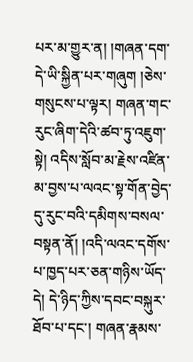པར་མ་གྱུར་ན། །གཞན་དག་དེ་ཡི་སྐྱིན་པར་གཞུག །ཅེས་གསུངས་པ་ལྟར། གཞན་གང་རུང་ཞིག་དེའི་ཚབ་ཏུ་འཇུག་སྟེ། འདིས་སློབ་མ་རྗེས་འཛིན་མ་བྱས་པ་ལའང་སྟ་གོན་བྱེད་དུ་རུང་བའི་དམིགས་བསལ་བསྟན་ནོ། །འདི་ལའང་དགོས་པ་ཁྱད་པར་ཅན་གཉིས་ཡོད་དེ། དེ་ཉིད་ཀྱིས་དབང་བསྐུར་ཐོབ་པ་དང་། གཞན་རྣམས་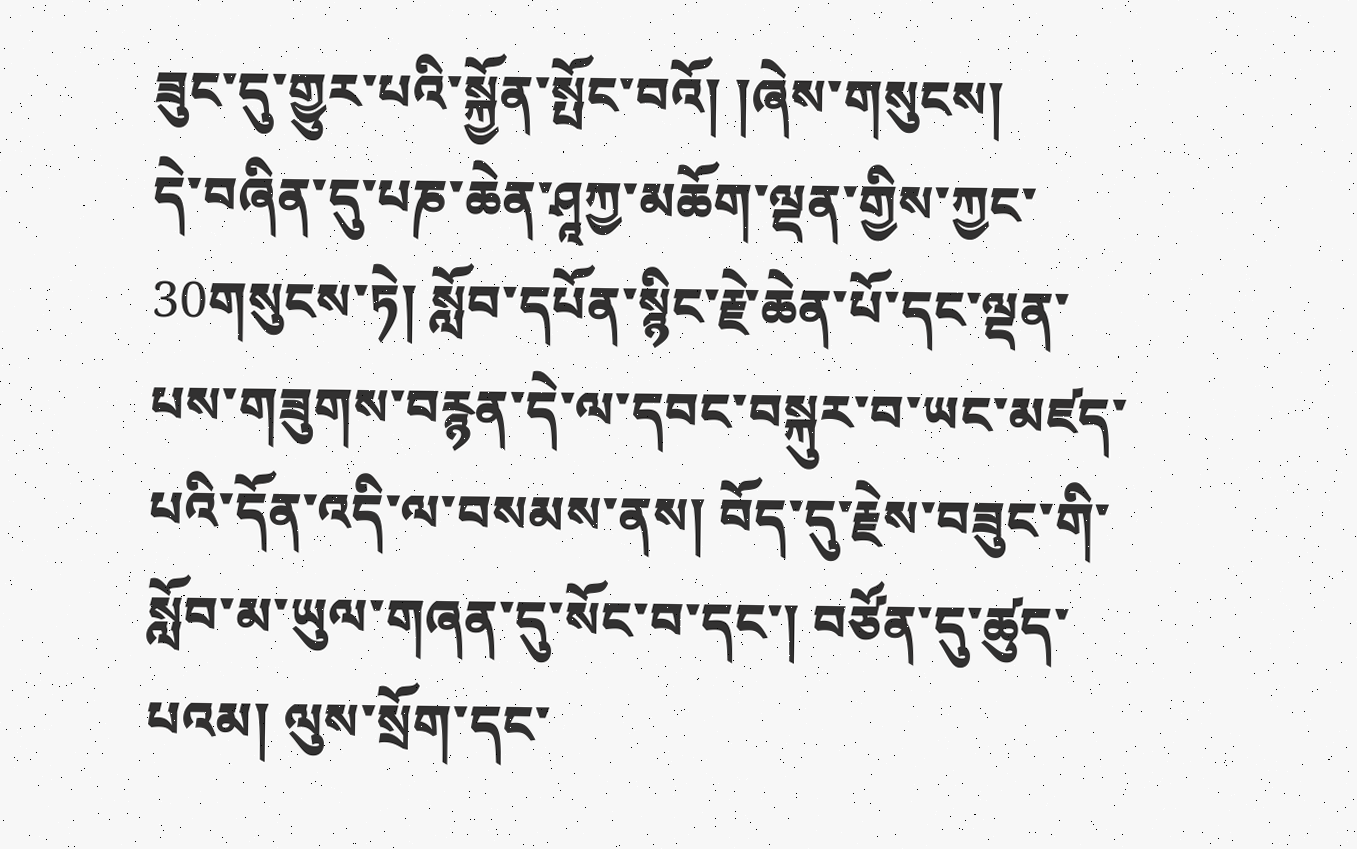ཟུང་དུ་གྱུར་པའི་སྐྱོན་སྤོང་བའོ། །ཞེས་གསུངས།
དེ་བཞིན་དུ་པཎ་ཆེན་ཤཱཀྱ་མཆོག་ལྡན་གྱིས་ཀྱང་30གསུངས་ཏེ། སློབ་དཔོན་སྙིང་རྗེ་ཆེན་པོ་དང་ལྡན་པས་གཟུགས་བརྙན་དེ་ལ་དབང་བསྐུར་བ་ཡང་མཛད་པའི་དོན་འདི་ལ་བསམས་ནས། བོད་དུ་རྗེས་བཟུང་གི་སློབ་མ་ཡུལ་གཞན་དུ་སོང་བ་དང་། བཙོན་དུ་ཚུད་པའམ། ལུས་སྲོག་དང་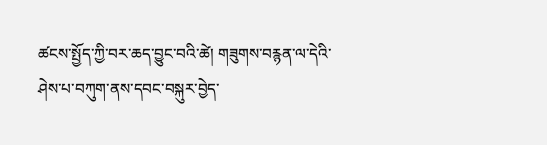ཚངས་སྤྱོད་ཀྱི་བར་ཆད་བྱུང་བའི་ཚེ། གཟུགས་བརྙན་ལ་དེའི་ཤེས་པ་བཀུག་ནས་དབང་བསྐུར་བྱེད་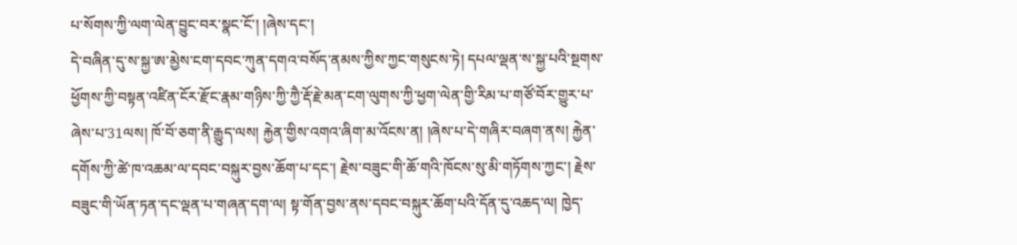པ་སོགས་ཀྱི་ལག་ལེན་བྱུང་བར་སྣང་ངོ་། །ཞེས་དང་།
དེ་བཞིན་དུ་ས་སྐྱ་ཨ་མྱེས་ངག་དབང་ཀུན་དགའ་བསོད་ནམས་ཀྱིས་ཀྱང་གསུངས་ཏེ། དཔལ་ལྡན་ས་སྐྱ་པའི་སྔགས་ཕྱོགས་ཀྱི་བསྟན་འཛིན་ངོར་རྫོང་རྣམ་གཉིས་ཀྱི་ཀྱཻ་རྡོ་རྗེ་མན་ངག་ལུགས་ཀྱི་ཕྱག་ལེན་གྱི་རིམ་པ་གཙོ་བོར་གྱུར་པ་ཞེས་པ་31ལས། ཁོ་བོ་ཅག་ནི་རྒྱུད་ལས། རྐྱེན་གྱིས་འགའ་ཞིག་མ་འོངས་ན། །ཞེས་པ་དེ་གཞིར་བཞག་ནས། རྐྱེན་དགོས་ཀྱི་ཚེ་ཁ་འཆམ་ལ་དབང་བསྐུར་བྱས་ཆོག་པ་དང་། རྗེས་བཟུང་གི་ཆོ་གའི་ཁོངས་སུ་མི་གཏོགས་ཀྱང་། རྗེས་བཟུང་གི་ཡོན་ཏན་དང་ལྡན་པ་གཞན་དག་ལ། སྟ་གོན་བྱས་ནས་དབང་བསྐུར་ཆོག་པའི་དོན་དུ་འཆད་ལ། ཁྱེད་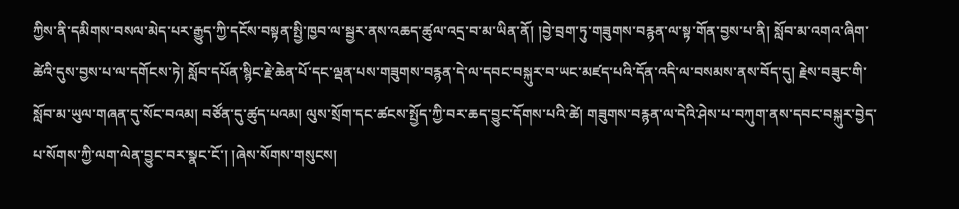ཀྱིས་ནི་དམིགས་བསལ་མེད་པར་རྒྱུད་ཀྱི་དངོས་བསྟན་སྤྱི་ཁྱབ་ལ་སྦྱར་ནས་འཆད་ཚུལ་འདྲ་བ་མ་ཡིན་ནོ། །བྱེ་བྲག་ཏུ་གཟུགས་བརྙན་ལ་སྟ་གོན་བྱས་པ་ནི། སློབ་མ་འགའ་ཞིག་ཚེའི་དུས་བྱས་པ་ལ་དགོངས་ཏེ། སློབ་དཔོན་སྙིང་རྗེ་ཆེན་པོ་དང་ལྡན་པས་གཟུགས་བརྙན་དེ་ལ་དབང་བསྐུར་བ་ཡང་མཛད་པའི་དོན་འདི་ལ་བསམས་ནས་བོད་དུ། རྗེས་བཟུང་གི་སློབ་མ་ཡུལ་གཞན་དུ་སོང་བའམ། བཙོན་དུ་ཚུད་པའམ། ལུས་སྲོག་དང་ཚངས་སྤྱོད་ཀྱི་བར་ཆད་བྱུང་དོགས་པའི་ཚེ། གཟུགས་བརྙན་ལ་དེའི་ཤེས་པ་བཀུག་ནས་དབང་བསྐུར་བྱེད་པ་སོགས་ཀྱི་ལག་ལེན་བྱུང་བར་སྣང་ངོ་། །ཞེས་སོགས་གསུངས།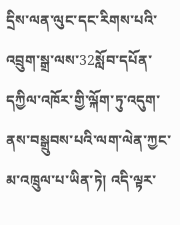དྲིས་ལན་ལུང་དང་རིགས་པའི་འབྲུག་སྒྲ་ལས་32སློབ་དཔོན་དཀྱིལ་འཁོར་གྱི་ལྐོག་ཏུ་འདུག་ནས་བསྒྲུབས་པའི་ལག་ལེན་ཀྱང་མ་འཁྲུལ་པ་ཡིན་ཏེ། འདི་ལྟར་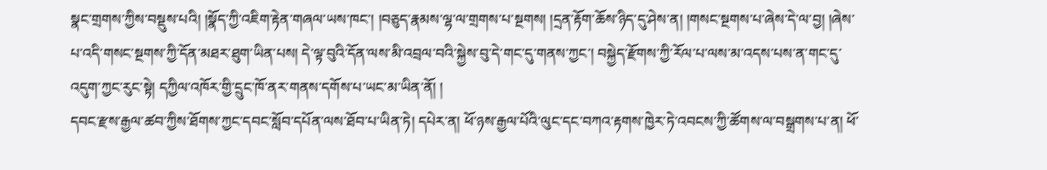སྣང་གྲགས་ཀྱིས་བསྡུས་པའི། །སྣོད་ཀྱི་འཇིག་རྟེན་གཞལ་ཡས་ཁང་། །བཅུད་རྣམས་ལྷ་ལ་གྲགས་པ་སྔགས། །དྲན་རྟོག་ཆོས་ཉིད་དུ་ཤེས་ན། །གསང་སྔགས་པ་ཞེས་དེ་ལ་བྱ། །ཞེས་པ་འདི་གསང་སྔགས་ཀྱི་དོན་མཐར་ཐུག་ཡིན་པས། དེ་ལྟ་བུའི་དོན་ལས་མི་འབྲལ་བའི་སྐྱེས་བུ་དེ་གང་དུ་གནས་ཀྱང་། བསྐྱེད་རྫོགས་ཀྱི་རོལ་པ་ལས་མ་འདས་པས་ན་གང་དུ་འདུག་ཀྱང་རུང་སྟེ། དཀྱིལ་འཁོར་གྱི་དྲུང་ཁོ་ནར་གནས་དགོས་པ་ཡང་མ་ཡིན་ནོ། །
དབང་རྫས་རྒྱལ་ཚབ་ཀྱིས་ཐོགས་ཀྱང་དབང་སློབ་དཔོན་ལས་ཐོབ་པ་ཡིན་ཏེ། དཔེར་ན། ཕོ་ཉས་རྒྱལ་པོའི་ལུང་དང་བཀའ་རྟགས་ཁྱེར་ཏེ་འབངས་ཀྱི་ཚོགས་ལ་བསྒྲགས་པ་ན། ཕོ་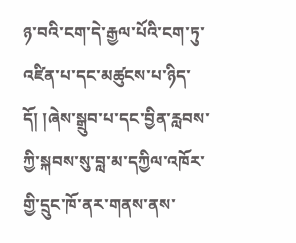ཉ་བའི་ངག་དེ་རྒྱལ་པོའི་ངག་ཏུ་འཛིན་པ་དང་མཚུངས་པ་ཉིད་དོ། །ཞེས་སྒྲུབ་པ་དང་བྱིན་རླབས་ཀྱི་སྐབས་སུ་བླ་མ་དཀྱིལ་འཁོར་གྱི་དྲུང་ཁོ་ནར་གནས་ནས་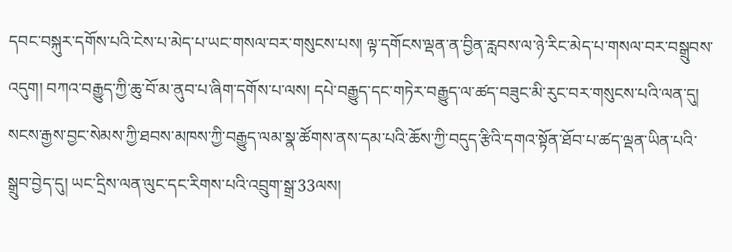དབང་བསྐུར་དགོས་པའི་ངེས་པ་མེད་པ་ཡང་གསལ་བར་གསུངས་པས། ལྟ་དགོངས་ལྡན་ན་བྱིན་རླབས་ལ་ཉེ་རིང་མེད་པ་གསལ་བར་བསྒྲུབས་འདུག། བཀའ་བརྒྱུད་ཀྱི་ཆུ་བོ་མ་ནུབ་པ་ཞིག་དགོས་པ་ལས། དཔེ་བརྒྱུད་དང་གཏེར་བརྒྱུད་ལ་ཚད་བཟུང་མི་རུང་བར་གསུངས་པའི་ལན་དུ། སངས་རྒྱས་བྱང་སེམས་ཀྱི་ཐབས་མཁས་ཀྱི་བརྒྱུད་ལམ་སྣ་ཚོགས་ནས་དམ་པའི་ཆོས་ཀྱི་བདུད་རྩིའི་དགའ་སྟོན་ཐོབ་པ་ཚད་ལྡན་ཡིན་པའི་སྒྲུབ་བྱེད་དུ། ཡང་དྲིས་ལན་ལུང་དང་རིགས་པའི་འབྲུག་སྒྲ་33ལས།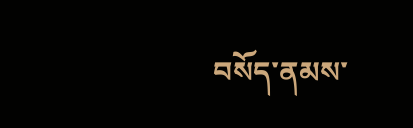བསོད་ནམས་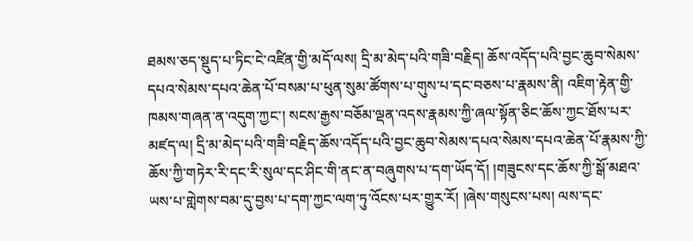ཐམས་ཅད་སྡུད་པ་ཏིང་ངེ་འཛིན་གྱི་མདོ་ལས། དྲི་མ་མེད་པའི་གཟི་བརྗིད། ཆོས་འདོད་པའི་བྱང་ཆུབ་སེམས་དཔའ་སེམས་དཔའ་ཆེན་པོ་བསམ་པ་ཕུན་སུམ་ཚོགས་པ་གུས་པ་དང་བཅས་པ་རྣམས་ནི། འཇིག་རྟེན་གྱི་ཁམས་གཞན་ན་འདུག་ཀྱང་། སངས་རྒྱས་བཅོམ་ལྡན་འདས་རྣམས་ཀྱི་ཞལ་སྟོན་ཅིང་ཆོས་ཀྱང་ཐོས་པར་མཛད་ལ། དྲི་མ་མེད་པའི་གཟི་བརྗིད་ཆོས་འདོད་པའི་བྱང་ཆུབ་སེམས་དཔའ་སེམས་དཔའ་ཆེན་པོ་རྣམས་ཀྱི་ཆོས་ཀྱི་གཏེར་རི་དང་རི་སུལ་དང་ཤིང་གི་ནང་ན་བཞུགས་པ་དག་ཡོད་དོ། །གཟུངས་དང་ཆོས་ཀྱི་སྒོ་མཐའ་ཡས་པ་གླེགས་བམ་དུ་བྱས་པ་དག་ཀྱང་ལག་ཏུ་འོངས་པར་གྱུར་རོ། །ཞེས་གསུངས་པས། ལས་དང་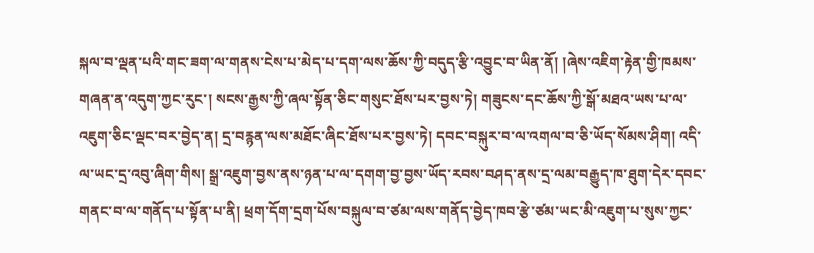སྐལ་བ་ལྡན་པའི་གང་ཟག་ལ་གནས་ངེས་པ་མེད་པ་དག་ལས་ཆོས་ཀྱི་བདུད་རྩི་འབྱུང་བ་ཡིན་ནོ། །ཞེས་འཇིག་རྟེན་གྱི་ཁམས་གཞན་ན་འདུག་ཀྱང་རུང་། སངས་རྒྱས་ཀྱི་ཞལ་སྟོན་ཅིང་གསུང་ཐོས་པར་བྱས་ཏེ། གཟུངས་དང་ཆོས་ཀྱི་སྒོ་མཐའ་ཡས་པ་ལ་འཇུག་ཅིང་ལྡང་བར་བྱེད་ན། དྲ་བརྙན་ལས་མཐོང་ཞིང་ཐོས་པར་བྱས་ཏེ། དབང་བསྐུར་བ་ལ་འགལ་བ་ཅི་ཡོད་སོམས་ཤིག། འདི་ལ་ཡང་དྲ་འབུ་ཞིག་གིས། སྒྲ་འཇུག་བྱས་ནས་ཉན་པ་ལ་དགག་བྱ་བྱས་ཡོད་རབས་བཤད་ནས་དྲ་ལམ་བརྒྱུད་ཁ་ཐུག་དེར་དབང་གནང་བ་ལ་གནོད་པ་སྟོན་པ་ནི། ཕྲག་དོག་དྲག་པོས་བསྐུལ་བ་ཙམ་ལས་གནོད་བྱེད་ཁབ་རྩེ་ཙམ་ཡང་མི་འཇུག་པ་སུས་ཀྱང་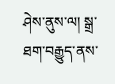ཤེས་ནུས་ལ། སྒྲ་ཐག་བརྒྱུད་ནས་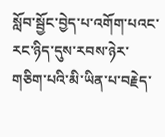སློབ་སྦྱོང་བྱེད་པ་འགོག་པའང་རང་ཉིད་དུས་རབས་ཉེར་གཅིག་པའི་མི་ཡིན་པ་བརྗེད་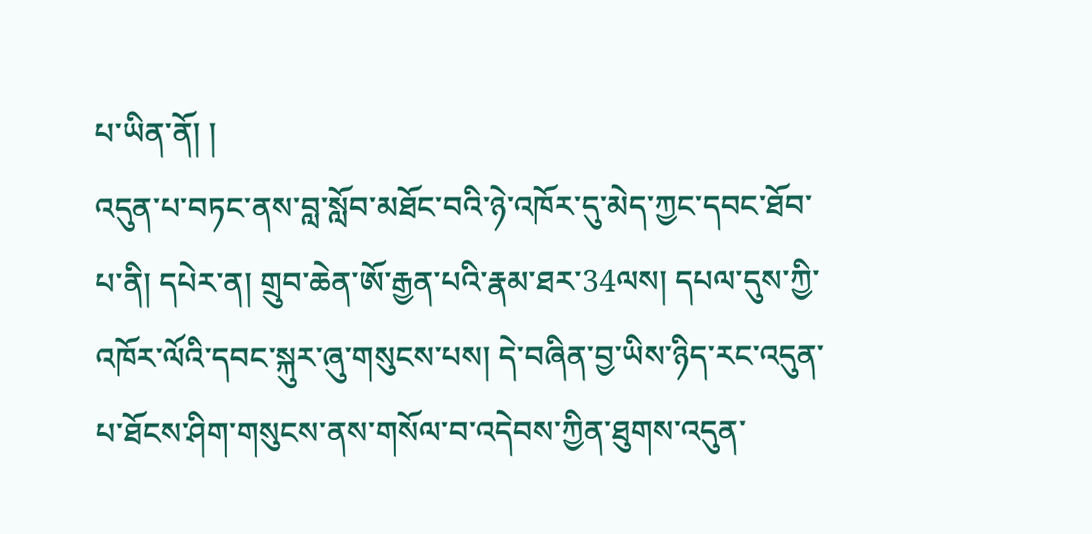པ་ཡིན་ནོ། །
འདུན་པ་བཏང་ནས་བླ་སློབ་མཐོང་བའི་ཉེ་འཁོར་དུ་མེད་ཀྱང་དབང་ཐོབ་པ་ནི། དཔེར་ན། གྲུབ་ཆེན་ཨོ་རྒྱན་པའི་རྣམ་ཐར་34ལས། དཔལ་དུས་ཀྱི་འཁོར་ལོའི་དབང་སྐུར་ཞུ་གསུངས་པས། དེ་བཞིན་བྱ་ཡིས་ཉིད་རང་འདུན་པ་ཐོངས་ཤིག་གསུངས་ནས་གསོལ་བ་འདེབས་ཀྱིན་ཐུགས་འདུན་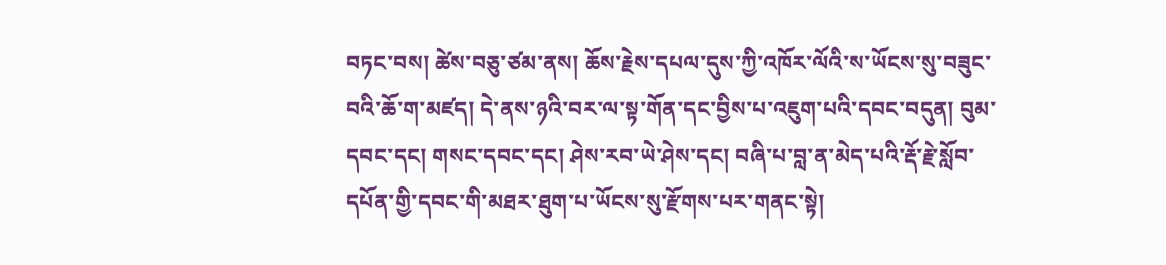བཏང་བས། ཚེས་བཅུ་ཙམ་ནས། ཆོས་རྗེས་དཔལ་དུས་ཀྱི་འཁོར་ལོའི་ས་ཡོངས་སུ་བཟུང་བའི་ཆོ་ག་མཛད། དེ་ནས་ཉའི་བར་ལ་སྟ་གོན་དང་བྱིས་པ་འཇུག་པའི་དབང་བདུན། བུམ་དབང་དང། གསང་དབང་དང། ཤེས་རབ་ཡེ་ཤེས་དང། བཞི་པ་བླ་ན་མེད་པའི་རྡོ་རྗེ་སློབ་དཔོན་གྱི་དབང་གི་མཐར་ཐུག་པ་ཡོངས་སུ་རྫོགས་པར་གནང་སྟེ།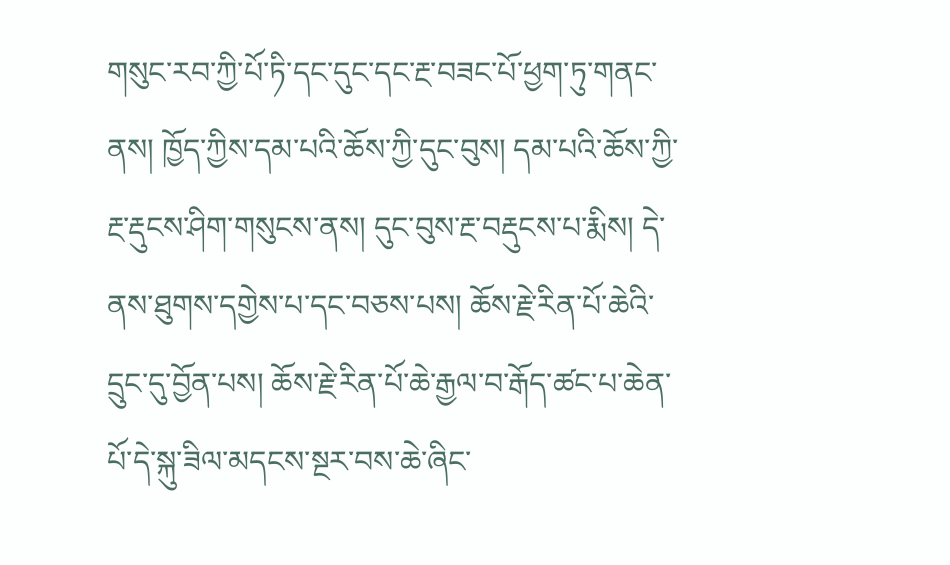གསུང་རབ་ཀྱི་པོ་ཏི་དང་དུང་དང་རྔ་བཟང་པོ་ཕྱག་ཏུ་གནང་ནས། ཁྱོད་ཀྱིས་དམ་པའི་ཆོས་ཀྱི་དུང་བུས། དམ་པའི་ཆོས་ཀྱི་རྔ་རྡུངས་ཤིག་གསུངས་ནས། དུང་བུས་རྔ་བརྡུངས་པ་རྨིས། དེ་ནས་ཐུགས་དགྱེས་པ་དང་བཅས་པས། ཆོས་རྗེ་རིན་པོ་ཆེའི་དྲུང་དུ་བྱོན་པས། ཆོས་རྗེ་རིན་པོ་ཆེ་རྒྱལ་བ་རྒོད་ཚང་པ་ཆེན་པོ་དེ་སྐུ་ཟིལ་མདངས་སྔར་བས་ཆེ་ཞིང་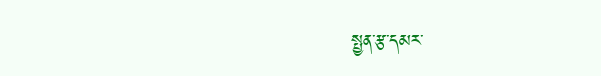སྤྱན་རྩ་དམར་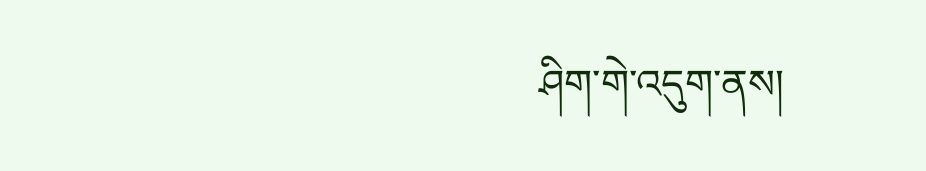ཤིག་གེ་འདུག་ནས།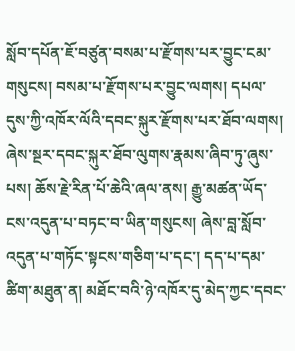སློབ་དཔོན་ཇོ་བཙུན་བསམ་པ་རྫོགས་པར་བྱུང་ངམ་གསུངས། བསམ་པ་རྫོགས་པར་བྱུང་ལགས། དཔལ་དུས་ཀྱི་འཁོར་ལོའི་དབང་སྐུར་རྫོགས་པར་ཐོབ་ལགས། ཞེས་སྔར་དབང་སྐུར་ཐོབ་ལུགས་རྣམས་ཞིབ་ཏུ་ཞུས་པས། ཆོས་རྗེ་རིན་པོ་ཆེའི་ཞལ་ནས། རྒྱུ་མཚན་ཡོད་ངས་འདུན་པ་བཏང་བ་ཡིན་གསུངས། ཞེས་བླ་སློབ་འདུན་པ་གཏོང་སྟངས་གཅིག་པ་དང་། དད་པ་དམ་ཚིག་མཐུན་ན། མཐོང་བའི་ཉེ་འཁོར་དུ་མེད་ཀྱང་དབང་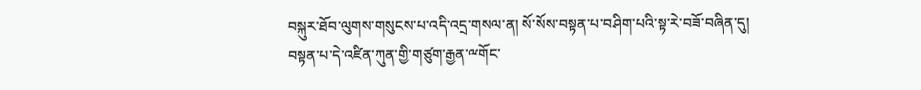བསྐུར་ཐོབ་ལུགས་གསུངས་པ་འདི་འདྲ་གསལ་ན། སོ་སོས་བསྟན་པ་བཤིག་པའི་སྟ་རེ་བཟོ་བཞིན་དུ། བསྟན་པ་དེ་འཛིན་ཀུན་གྱི་གཙུག་རྒྱན་ྋགོང་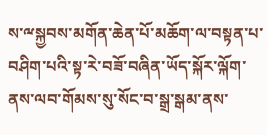ས་ྋསྐྱབས་མགོན་ཆེན་པོ་མཆོག་ལ་བསྟན་པ་བཤིག་པའི་སྟ་རེ་བཟོ་བཞིན་ཡོད་སྐོར་ལྐོག་ནས་ལབ་གོམས་སུ་སོང་བ་སྒྲ་སྒམ་ནས་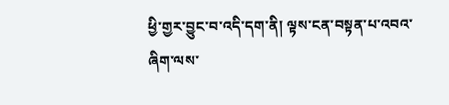ཕྱི་གྱར་བྱུང་བ་འདི་དག་ནི། ལྟས་ངན་བསྟན་པ་འབའ་ཞིག་ལས་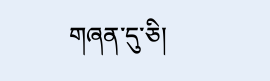གཞན་དུ་ཅི།